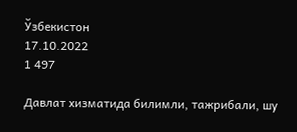Ўзбекистон
17.10.2022
1 497

Давлат хизматида билимли, тажрибали, шу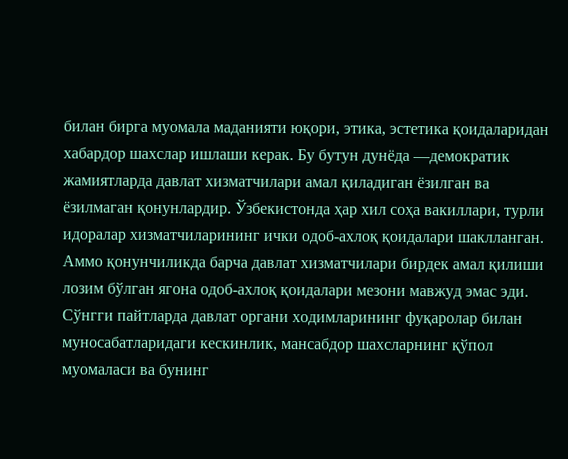билан бирга муомала маданияти юқори, этика, эстетика қоидаларидан хабардор шахслар ишлаши керак. Бу бутун дунёда —демократик жамиятларда давлат хизматчилари амал қиладиган ёзилган ва ёзилмаган қонунлардир. Ўзбекистонда ҳар хил соҳа вакиллари, турли идоралар хизматчиларининг ички одоб-ахлоқ қоидалари шаклланган. Аммо қонунчиликда барча давлат хизматчилари бирдек амал қилиши лозим бўлган ягона одоб-ахлоқ қоидалари мезони мавжуд эмас эди. Сўнгги пайтларда давлат органи ходимларининг фуқаролар билан муносабатларидаги кескинлик, мансабдор шахсларнинг қўпол муомаласи ва бунинг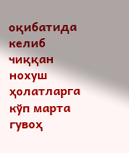оқибатида келиб чиққан нохуш ҳолатларга кўп марта гувоҳ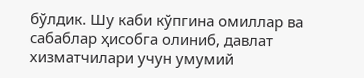бўлдик. Шу каби кўпгина омиллар ва сабаблар ҳисобга олиниб, давлат хизматчилари учун умумий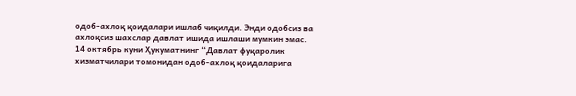одоб-ахлоқ қоидалари ишлаб чиқилди. Энди одобсиз ва ахлоқсиз шахслар давлат ишида ишлаши мумкин эмас. 14 октябрь куни Ҳукуматнинг “Давлат фуқаролик хизматчилари томонидан одоб-ахлоқ қоидаларига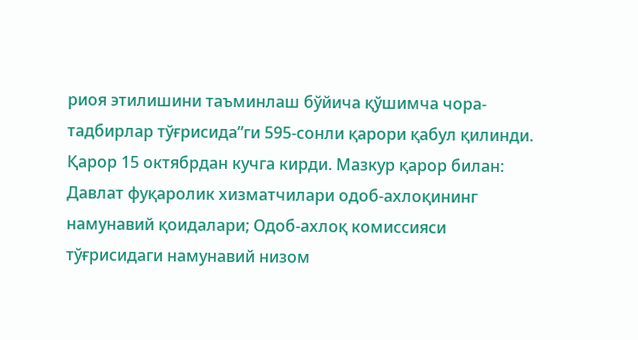риоя этилишини таъминлаш бўйича қўшимча чора-тадбирлар тўғрисида”ги 595-сонли қарори қабул қилинди. Қарор 15 октябрдан кучга кирди. Мазкур қарор билан: Давлат фуқаролик хизматчилари одоб-ахлоқининг намунавий қоидалари; Одоб-ахлоқ комиссияси тўғрисидаги намунавий низом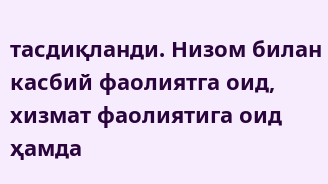тасдиқланди. Низом билан касбий фаолиятга оид, хизмат фаолиятига оид ҳамда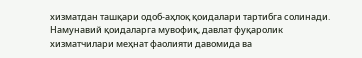хизматдан ташқари одоб-аҳлоқ қоидалари тартибга солинади. Намунавий қоидаларга мувофиқ, давлат фуқаролик хизматчилари меҳнат фаолияти давомида ва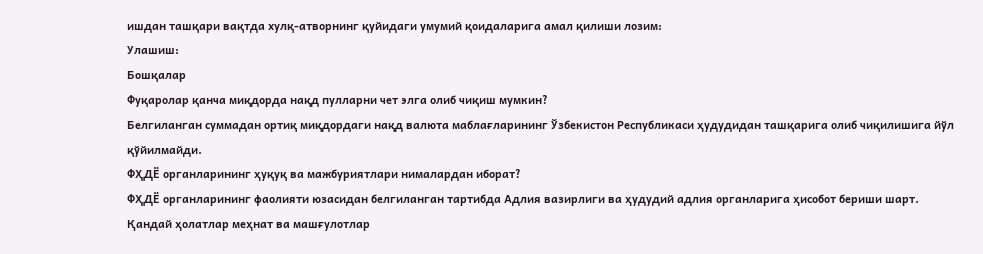ишдан ташқари вақтда хулқ-атворнинг қуйидаги умумий қоидаларига амал қилиши лозим:
Улашиш:
Бошқалар
Фуқаролар қанча миқдорда нақд пулларни чет элга олиб чиқиш мумкин?
Белгиланган суммадан ортиқ миқдордаги нақд валюта маблағларининг Ўзбекистон Республикаси ҳудудидан ташқарига олиб чиқилишига йўл қўйилмайди.
ФҲДЁ органларининг ҳуқуқ ва мажбуриятлари нималардан иборат?
ФҲДЁ органларининг фаолияти юзасидан белгиланган тартибда Адлия вазирлиги ва ҳудудий адлия органларига ҳисобот бериши шарт.
Қандай ҳолатлар меҳнат ва машғулотлар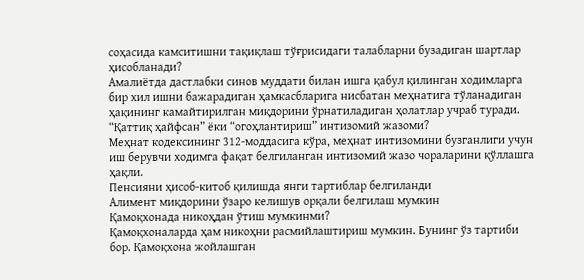соҳасида камситишни тақиқлаш тўғрисидаги талабларни бузадиган шартлар ҳисобланади?
Амалиётда дастлабки синов муддати билан ишга қабул қилинган ходимларга бир хил ишни бажарадиган ҳамкасбларига нисбатан меҳнатига тўланадиган ҳақининг камайтирилган миқдорини ўрнатиладиган ҳолатлар учраб туради.
“Қаттиқ ҳайфсан” ёки “огоҳлантириш” интизомий жазоми?
Меҳнат кодексининг 312-моддасига кўра, меҳнат интизомини бузганлиги учун иш берувчи ходимга фақат белгиланган интизомий жазо чораларини қўллашга ҳақли.
Пенсияни ҳисоб-китоб қилишда янги тартиблар белгиланди
Алимент миқдорини ўзаро келишув орқали белгилаш мумкин
Қамоқхонада никоҳдан ўтиш мумкинми?
Қамоқхоналарда ҳам никоҳни расмийлаштириш мумкин. Бунинг ўз тартиби бор. Қамоқхона жойлашган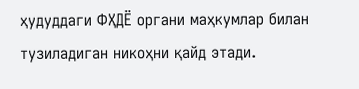ҳудуддаги ФҲДЁ органи маҳкумлар билан тузиладиган никоҳни қайд этади.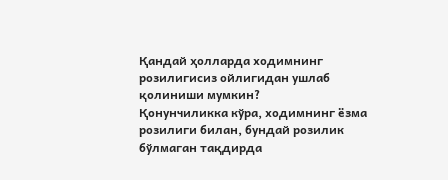Қандай ҳолларда ходимнинг розилигисиз ойлигидан ушлаб қолиниши мумкин?
Қонунчиликка кўра, ходимнинг ёзма розилиги билан, бундай розилик бўлмаган тақдирда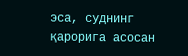эса, суднинг қарорига асосан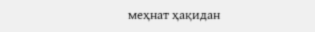меҳнат ҳақидан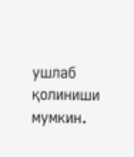ушлаб қолиниши мумкин.